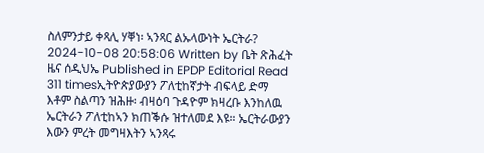ስለምንታይ ቀጻሊ ሃቐነ፡ ኣንጻር ልኡላውነት ኤርትራ?
2024-10-08 20:58:06 Written by ቤት ጽሕፈት ዜና ሰዲህኤ Published in EPDP Editorial Read 311 timesኢትዮጵያውያን ፖለቲከኛታት ብፍላይ ድማ እቶም ስልጣን ዝሕዙ፡ ብዛዕባ ጉዳዮም ክዛረቡ እንከለዉ ኤርትራን ፖለቲከኣን ክጠቕሱ ዝተለመደ እዩ። ኤርትራውያን እውን ምረት መግዛእትን ኣንጻሩ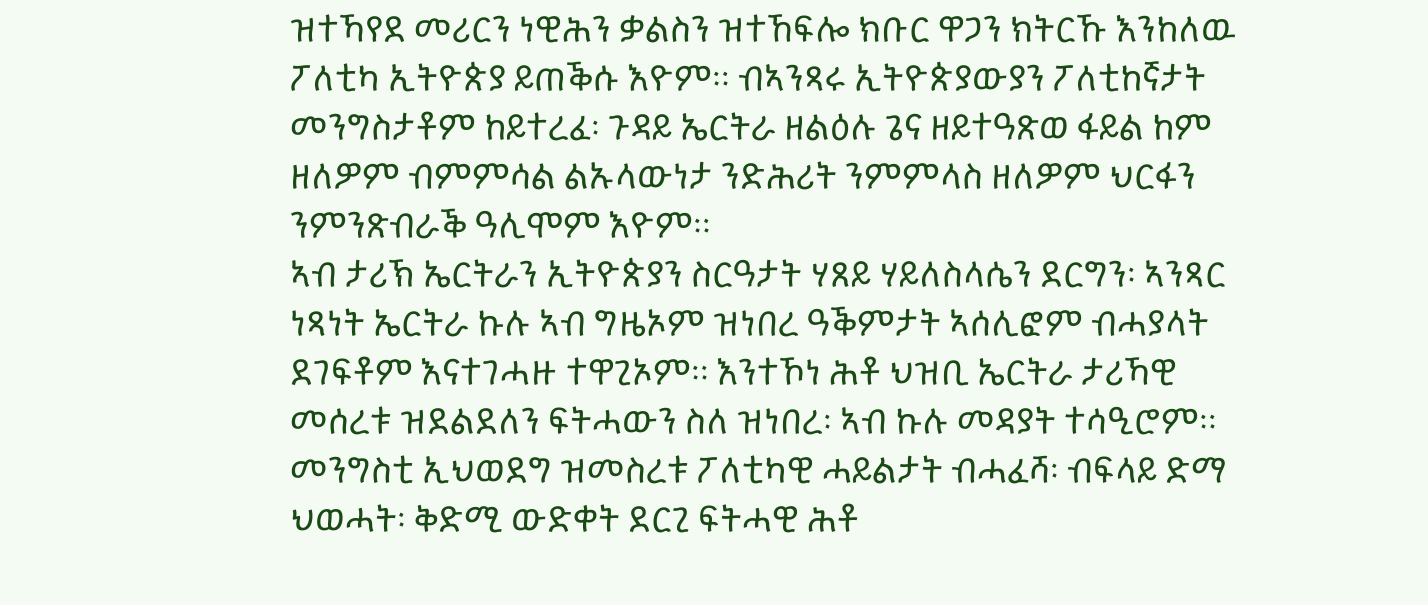ዝተኻየደ መሪርን ነዊሕን ቃልስን ዝተኸፍሎ ክቡር ዋጋን ክትርኹ እንከለዉ ፖለቲካ ኢትዮጵያ ይጠቕሱ እዮም። ብኣንጻሩ ኢትዮጵያውያን ፖለቲከኛታት መንግስታቶም ከይተረፈ፡ ጉዳይ ኤርትራ ዘልዕሉ ጌና ዘይተዓጽወ ፋይል ከም ዘለዎም ብምምሳል ልኡላውነታ ንድሕሪት ንምምላስ ዘለዎም ህርፋን ንምንጽብራቕ ዓሊሞም እዮም።
ኣብ ታሪኽ ኤርትራን ኢትዮጵያን ስርዓታት ሃጸይ ሃይለስላሴን ደርግን፡ ኣንጻር ነጻነት ኤርትራ ኩሉ ኣብ ግዜኦም ዝነበረ ዓቕምታት ኣሰሊፎም ብሓያላት ደገፍቶም እናተገሓዙ ተዋጊኦም። እንተኾነ ሕቶ ህዝቢ ኤርትራ ታሪኻዊ መሰረቱ ዝደልደለን ፍትሓውን ስለ ዝነበረ፡ ኣብ ኩሉ መዳያት ተሳዒሮም። መንግስቲ ኢህወደግ ዝመስረቱ ፖለቲካዊ ሓይልታት ብሓፈሻ፡ ብፍላይ ድማ ህወሓት፡ ቅድሚ ውድቀት ደርጊ ፍትሓዊ ሕቶ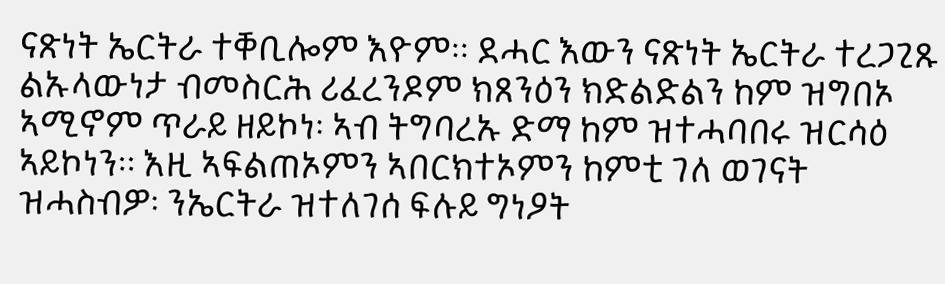ናጽነት ኤርትራ ተቐቢሎም እዮም። ደሓር እውን ናጽነት ኤርትራ ተረጋጊጹ ልኡላውነታ ብመስርሕ ሪፈረንዶም ክጸንዕን ክድልድልን ከም ዝግበኦ ኣሚኖም ጥራይ ዘይኮነ፡ ኣብ ትግባረኡ ድማ ከም ዝተሓባበሩ ዝርሳዕ ኣይኮነን። እዚ ኣፍልጠኦምን ኣበርክተኦምን ከምቲ ገለ ወገናት ዝሓስብዎ፡ ንኤርትራ ዝተለገሰ ፍሉይ ግነዖት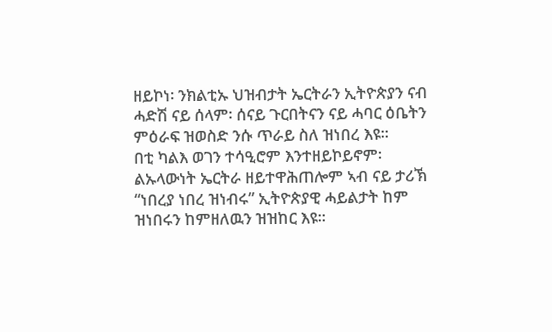ዘይኮነ፡ ንክልቲኡ ህዝብታት ኤርትራን ኢትዮጵያን ናብ ሓድሽ ናይ ሰላም፡ ሰናይ ጉርበትናን ናይ ሓባር ዕቤትን ምዕራፍ ዝወስድ ንሱ ጥራይ ስለ ዝነበረ እዩ።
በቲ ካልእ ወገን ተሳዒሮም እንተዘይኮይኖም፡ ልኡላውነት ኤርትራ ዘይተዋሕጠሎም ኣብ ናይ ታሪኽ “ነበረያ ነበረ ዝነብሩ” ኢትዮጵያዊ ሓይልታት ከም ዝነበሩን ከምዘለዉን ዝዝከር እዩ።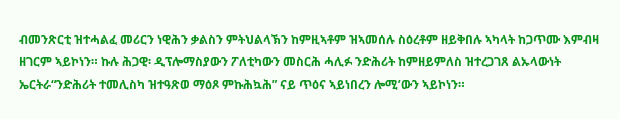ብመንጽርቲ ዝተሓልፈ መሪርን ነዊሕን ቃልስን ምትህልላኽን ከምዚኣቶም ዝኣመሰሉ ስዕረቶም ዘይቅበሉ ኣካላት ከጋጥሙ እምብዛ ዘገርም ኣይኮነን። ኩሉ ሕጋዊ፡ ዲፕሎማስያውን ፖለቲካውን መስርሕ ሓሊፉ ንድሕሪት ከምዘይምለስ ዝተረጋገጸ ልኡላውነት ኤርትራ“ንድሕሪት ተመሊስካ ዝተዓጽወ ማዕጾ ምኩሕኳሕ” ናይ ጥዕና ኣይነበረን ሎሚ’ውን ኣይኮነን።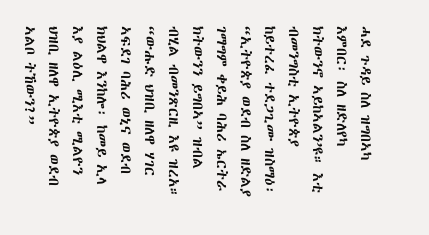ሓደ ጉዳይ ስለ ዝግበኣካ እምበር፡ ስለ ዘድለየካ ክትውንኖ ኣይከኣልን’ዩ። እቲ ብመንግስቲ ኢትዮጵያ ከይተረፈ ተደጋጊሙ ዝስማዕ፡ “ኢትዮጵያ ወደብ ስለ ዘድልያ ገማግም ቀይሕ ባሕሪ ኤርትራ ክትውንን ይግበኣ” ዝብል ብሂል ብመንጽርዚ እዩ ዝረአ። “ውሑድ ህዝቢ ዘለዋ ሃገር ኣፍደገ ባሕሪ ወኒና ወደብ ክህልዋ እንከሎ፡ ከመይ ኢላ እያ ልዕሊ ሚእቲ ሚልዮን ህዝቢ ዘለዋ ኢትዮጵያ ወደብ ኣልቦ ትኸውን?”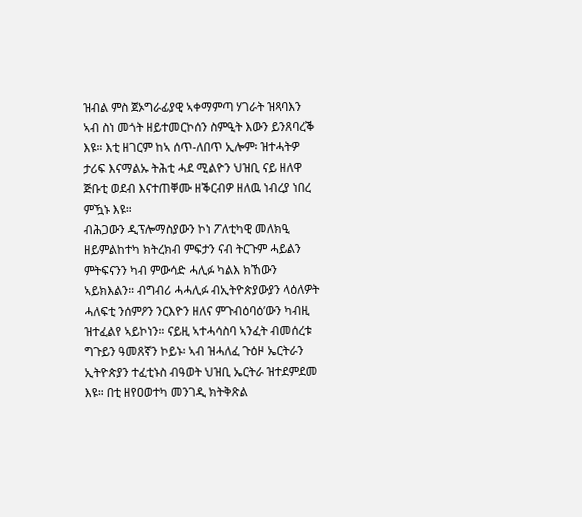ዝብል ምስ ጀኦግራፊያዊ ኣቀማምጣ ሃገራት ዝጻባእን ኣብ ስነ መጎት ዘይተመርኮሰን ስምዒት እውን ይንጸባረቕ እዩ። እቲ ዘገርም ከኣ ሰጥ-ለበጥ ኢሎም፡ ዝተሓትዎ ታሪፍ እናማልኡ ትሕቲ ሓደ ሚልዮን ህዝቢ ናይ ዘለዋ ጅቡቲ ወደብ እናተጠቐሙ ዘቕርብዎ ዘለዉ ነብረያ ነበረ ምዃኑ እዩ።
ብሕጋውን ዲፕሎማስያውን ኮነ ፖለቲካዊ መለክዒ ዘይምልከተካ ክትረክብ ምፍታን ናብ ትርጉም ሓይልን ምትፍናንን ካብ ምውሳድ ሓሊፉ ካልእ ክኸውን ኣይክእልን። ብግብሪ ሓሓሊፉ ብኢትዮጵያውያን ላዕለዎት ሓለፍቲ ንሰምዖን ንርእዮን ዘለና ምጉብዕባዕ’ውን ካብዚ ዝተፈልየ ኣይኮነን። ናይዚ ኣተሓሳስባ ኣንፈት ብመሰረቱ ግጉይን ዓመጸኛን ኮይኑ፡ ኣብ ዝሓለፈ ጉዕዞ ኤርትራን ኢትዮጵያን ተፈቲኑስ ብዓወት ህዝቢ ኤርትራ ዝተደምደመ እዩ። በቲ ዘየዐወተካ መንገዲ ክትቅጽል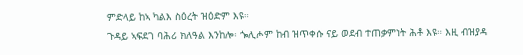ምድላይ ከኣ ካልእ ስዕረት ዝዕድም እዩ።
ጉዳይ ኣፍደገ ባሕሪ ክለዓል እንከሎ፡ ጐሊሖም ከብ ዝጥቀሱ ናይ ወደብ ተጠቃምነት ሕቶ እዩ። እዚ ብዝያዳ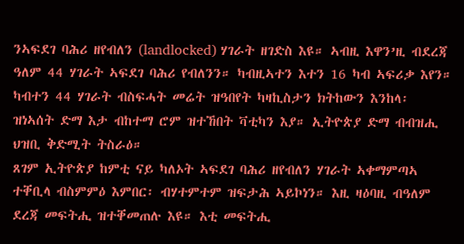ንኣፍደገ ባሕሪ ዘየብለን (landlocked) ሃገራት ዘገድስ እዩ። ኣብዚ እዋን’ዚ ብደረጃ ዓለም 44 ሃገራት ኣፍደገ ባሕሪ የብለንን። ካብዚኣተን እተን 16 ካብ ኣፍሪቃ እየን። ካብተን 44 ሃገራት ብስፍሓት መሬት ዝዓበየት ካዛኪስታን ክትከውን እንከላ፡ ዝነኣሰት ድማ እታ ብከተማ ሮም ዝተኸበት ቫቲካን እያ። ኢትዮጵያ ድማ ብብዝሒ ህዝቢ ቅድሚት ትስራዕ።
ጸገም ኢትዮጵያ ከምቲ ናይ ካለኦት ኣፍደገ ባሕሪ ዘየብለን ሃገራት ኣቀማምጣኣ ተቐቢላ ብስምምዕ እምበር፡ ብሃተምተም ዝፍታሕ ኣይኮነን። እዚ ዛዕባዚ ብዓለም ደረጃ መፍትሒ ዝተቐመጠሉ እዩ። እቲ መፍትሒ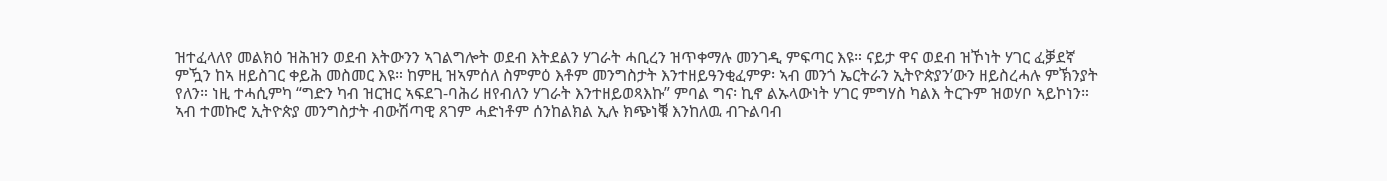ዝተፈላለየ መልክዕ ዝሕዝን ወደብ እትውንን ኣገልግሎት ወደብ እትደልን ሃገራት ሓቢረን ዝጥቀማሉ መንገዲ ምፍጣር እዩ። ናይታ ዋና ወደብ ዝኾነት ሃገር ፈቓደኛ ምዃን ከኣ ዘይስገር ቀይሕ መስመር እዩ። ከምዚ ዝኣምሰለ ስምምዕ እቶም መንግስታት እንተዘይዓንቂፈምዎ፡ ኣብ መንጎ ኤርትራን ኢትዮጵያን’ውን ዘይስረሓሉ ምኽንያት የለን። ነዚ ተሓሲምካ “ግድን ካብ ዝርዝር ኣፍደገ-ባሕሪ ዘየብለን ሃገራት እንተዘይወጻእኩ” ምባል ግና፡ ኪኖ ልኡላውነት ሃገር ምግሃስ ካልእ ትርጉም ዝወሃቦ ኣይኮነን። ኣብ ተመኩሮ ኢትዮጵያ መንግስታት ብውሽጣዊ ጸገም ሓድነቶም ሰንከልክል ኢሉ ክጭነቑ እንከለዉ ብጉልባብ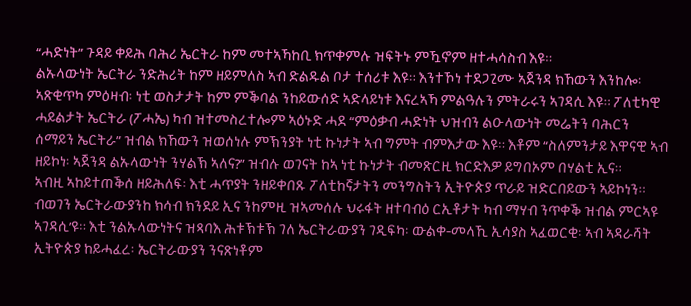“ሓድነት” ጉዳይ ቀይሕ ባሕሪ ኤርትራ ከም መተኣኻከቢ ክጥቀምሉ ዝፍትኑ ምዃኖም ዘተሓሳስብ እዩ።
ልኡላውነት ኤርትራ ንድሕሪት ከም ዘይምለስ ኣብ ድልዱል ቦታ ተሰሪቱ እዩ። እንተኾነ ተደጋጊሙ ኣጀንዳ ክኸውን እንከሎ፡ ኣጽቂጥካ ምዕዛብ፡ ነቲ ወስታታት ከም ምቕባል ንከይውሰድ ኣድላይነቱ እናረኣኻ ምልዓሉን ምትራሩን ኣገዳሲ እዩ። ፖለቲካዊ ሓይልታት ኤርትራ (ፖሓኤ) ካብ ዝተመስረተሎም ኣዕኑድ ሓደ “ምዕቃብ ሓድነት ህዝብን ልዑላውነት መሬትን ባሕርን ሰማይን ኤርትራ” ዝብል ክኸውን ዝወሰነሉ ምኽንያት ነቲ ኩነታት ኣብ ግምት ብምእታው እዩ። እቶም “ስለምንታይ እዋናዊ ኣብ ዘይኮነ፡ ኣጀንዳ ልኡላውነት ንሃልኽ ኣለና?” ዝብሉ ወገናት ከኣ ነቲ ኩነታት ብመጽርዚ ክርድእዎ ይግበኦም በሃልቲ ኢና።
ኣብዚ ኣከይተጠቕሰ ዘይሕለፍ፡ እቲ ሓጥያት ንዘይቀበጹ ፖለቲከኛታትን መንግስትን ኢትዮጵያ ጥራይ ዝድርበይውን ኣይኮነን። ብወገን ኤርትራውያንከ ክሳብ ክንደይ ኢና ንከምዚ ዝኣመሰሉ ህሩፋት ዘተባብዕ ርኢቶታት ካብ ማሃብ ንጥቀቕ ዝብል ምርኣዩ ኣገዳሲ’ዩ። እቲ ንልኡላውነትና ዝጻባእ ሕቱኽቱኽ ገለ ኤርትራውያን ገዲፍካ፡ ውልቀ-መላኺ ኢሳያስ ኣፈወርቂ፡ ኣብ ኣዳራሻት ኢትዮጵያ ከይሓፈረ፡ ኤርትራውያን ንናጽነቶም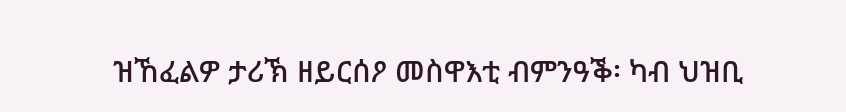ዝኸፈልዎ ታሪኽ ዘይርሰዖ መስዋእቲ ብምንዓቕ፡ ካብ ህዝቢ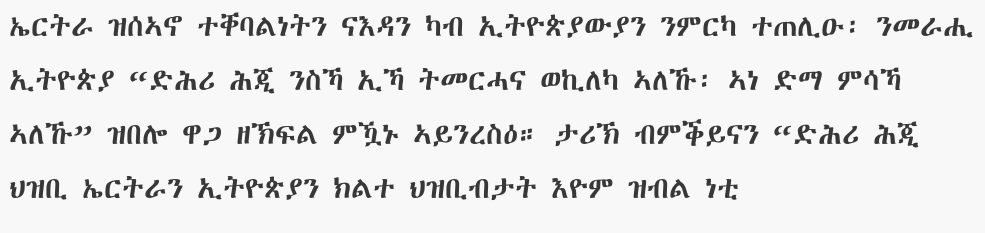ኤርትራ ዝሰኣኖ ተቐባልነትን ናእዳን ካብ ኢትዮጵያውያን ንምርካ ተጠሊዑ፡ ንመራሒ ኢትዮጵያ “ድሕሪ ሕጂ ንስኻ ኢኻ ትመርሓና ወኪለካ ኣለኹ፡ ኣነ ድማ ምሳኻ ኣለኹ” ዝበሎ ዋጋ ዘኽፍል ምዃኑ ኣይንረስዕ። ታሪኽ ብምቕይናን “ድሕሪ ሕጂ ህዝቢ ኤርትራን ኢትዮጵያን ክልተ ህዝቢብታት እዮም ዝብል ነቲ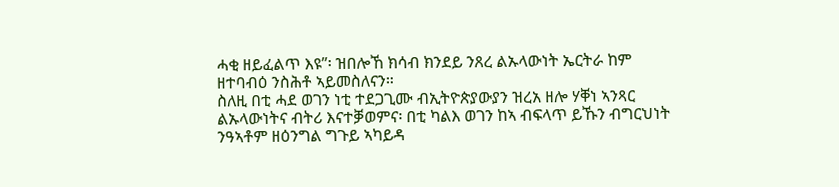ሓቂ ዘይፈልጥ እዩ”፡ ዝበሎኸ ክሳብ ክንደይ ንጸረ ልኡላውነት ኤርትራ ከም ዘተባብዕ ንስሕቶ ኣይመስለናን።
ስለዚ በቲ ሓደ ወገን ነቲ ተደጋጊሙ ብኢትዮጵያውያን ዝረአ ዘሎ ሃቐነ ኣንጻር ልኡላውነትና ብትሪ እናተቓወምና፡ በቲ ካልእ ወገን ከኣ ብፍላጥ ይኹን ብግርህነት ንዓኣቶም ዘዕንግል ግጉይ ኣካይዳ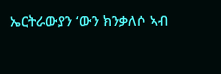ኤርትራውያን ‘ውን ክንቃለሶ ኣብ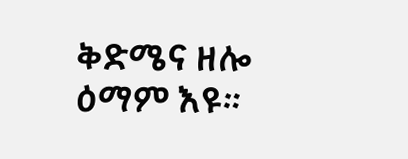ቅድሜና ዘሎ ዕማም እዩ።